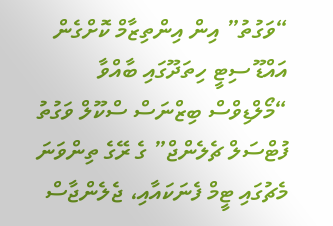“ވަގުތު” އިން އިންތިޒާމް ކޮށްގެން އައްޑޫ ސިޓީ ހިތަދޫގައި ބާއްވާ “މޯލްޑިވްސް ބިޒްނަސް ސްކޫލް ވަގުތު ފުޓްސަލް ޗެލެންޖް” ގެ ރޭގެ ތިންވަނަ މެޗުގައި ޓީމް ފެނަކައާއި، ޖެލެންޖާސް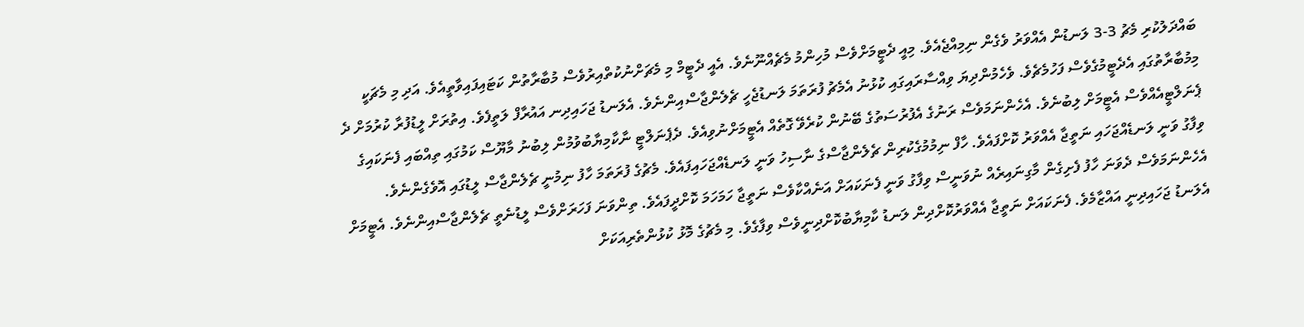ބައްދަލުކުރި މެޗު 3-3 ލަނޑުން އެއްވަރު ވެގެން ނިމިއްޖެއެވެ. މިއީ ދެޓީމަށްވެސް މުހިންމު މެޗެއްނޫނެވެ. އެއީ ދެޓީމް މި މެޗަށްނުކުތްއިރުވެސް މުބާރާތުން ކަޓައިފައިވާތީއެވެ. އަދި މި މެޗަކީ މިމުބާރާތުގައި އެދެޓީމުގެވެސް ފަހުމެޗެވެ. ވެހެމުންދިޔަ ވިއްސާރައިގައި ކުޅުނު އެމެޗު ފުރަތަމަ ލަނޑުޖެހީ ޗެލެންޖާސްއިންނެވެ. އެލަނޑު ޖަހައިދިނ އައުރާފް ލަތީފެވެ. އިތުރަށް ލީޑުފުރާ ކުރުމަށް ދެ ޕެނަލްޓީއެއްވެސް އެޓީމަށް ލިބުނެވެ. އެހެންނަމަވެސް ރަނުގެ އެފުރުސަތުގެ ބޭނުން ކުރެވޭ ގޮތެއް އެޓީމަށްނުވިއެވެ. ދެޕެނަލްޓީ ނާކާމިޔާބުވުމުން ލިބުނު މާޔޫސް ކަމުގައި ތިއްބައި ފެނަކައިގެ ވިފާގު ވަނީ ލަނޑެއްޖަހައި ނަތީޖާ އެއްވަރު ކޮށްފައެވެ. ހާފް ނިމުމުގެކުރިން ޗެލެންޖާސްގެ ނާސިހު ވަނީ ލަނޑެއްޖަހައިފައެވެ. މެޗުގެ ފުރަތަމަ ހާފު ނިމުނީ ޗެލެންޖާސް ލީޑުގައި އޮވެގެންނެވެ. އެހެންނަމަވެސް ދެވަނަ ހާފު ފެށިގެން މާގިނައިރެއް ނުވަނީސް ވިފާގު ވަނީ ފެނަކައަށް އަނެއްކާވެސް ނަތީޖާ ހަމަހަމަ ކޮށްދީފައެވެ. ތިންވަނަ ފަހަރަށްވެސް ލީޑުނެތީ ޗެލެންޖާސްއިންނެވެ. އެޓީމަށް އެލަނޑު ޖަހައިދިނީ އައްޒާމެވެ. ފެނަކައަށް ނަތީޖާ އެއްވަރުކޮށްދިން ލަނޑު ކާމިޔާބުކޮށްދިނީވެސް ވިފާގެވެ. މި މެޗުގެ މޮޅު ކުޅުންތެރިއަކަށް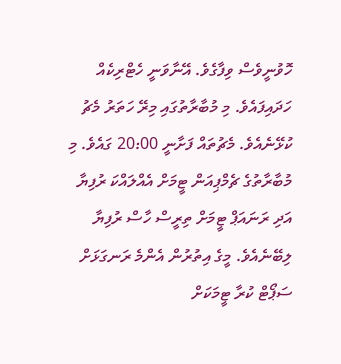ހޮވުނީވެސް ވިފާގެވެ. އޭނާވަނީ ހެޓްރިކެއް ހަދައިފައެވެ. މި މުބާރާތުގައި މިރޭ ހަތަރު މެޗު ކުޅޭނެއެވެ. މެޗުތައް ފަށާނީ 20:00 ގައެވެ. މި މުބާރާތުގެ ޗެމްޕިއަން ޓީމަށް އެއްލައްކަ ރުފިޔާ އަދި ރަނައަޕް ޓީމަށް ތިރީސް ހާސް ރުފިޔާ ލިބޭނެއެވެ. މީގެ އިތުރުން އެންމެ ރަނގަޅަށް ސަޕޯޓް ކުރާ ޓީމަކަށް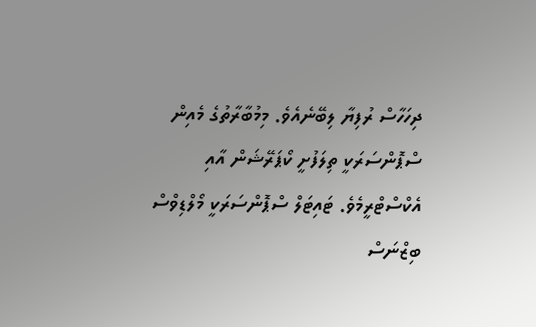ދިހަހާސް ރުފިޔާ ލިބޭނެއެވެ. މިމުބާރާތުގެ މެއިން ސްޕޮންސަރަކީ ތިލަފުށީ ކޯޕަރޭޝަން އާއި އެކްސްޓްރީމެވެ. ޓައިޓަލް ސްޕޮންސަރަކީ މޯލްޑިވްސް ބިޒްނަސް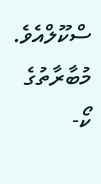ސްކޫލްއެވެ. މުބާރާތުގެ ކޯ-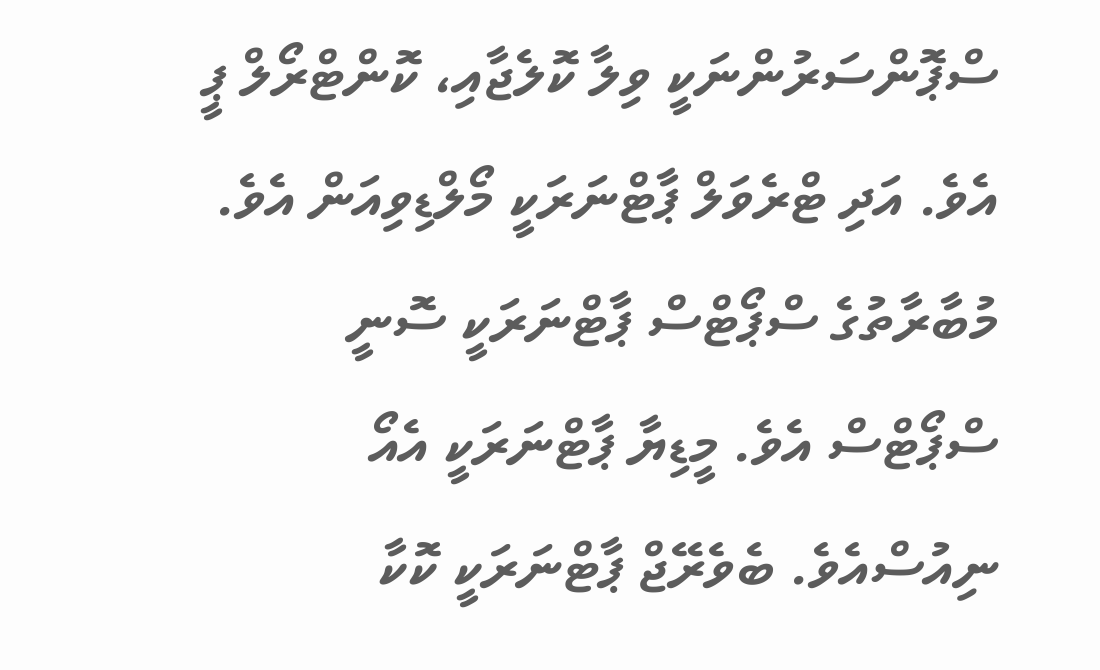ސްޕޮންސަރުންނަކީ ވިލާ ކޮލެޖާއި، ކޮންޓްރޯލް ޕީ އެވެ. އަދި ޓްރެވަލް ޕާޓްނަރަކީ މޯލްޑިވިއަން އެވެ. މުބާރާތުގެ ސްޕޯޓްސް ޕާޓްނަރަކީ ސޮނީ ސްޕޯޓްސް އެވެ. މީޑިޔާ ޕާޓްނަރަކީ އެއޯ ނިއުސްއެވެ. ބެވެރޭޖް ޕާޓްނަރަކީ ކޮކާ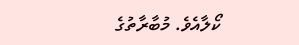ކޯލާއެވެ. މުބާރާތުގެ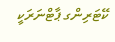ކޭޓަރިންގ ޕާޓްނަރަކީ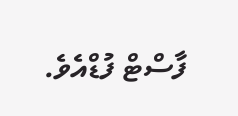ފާސްޓް ފުޑްއެވެ.